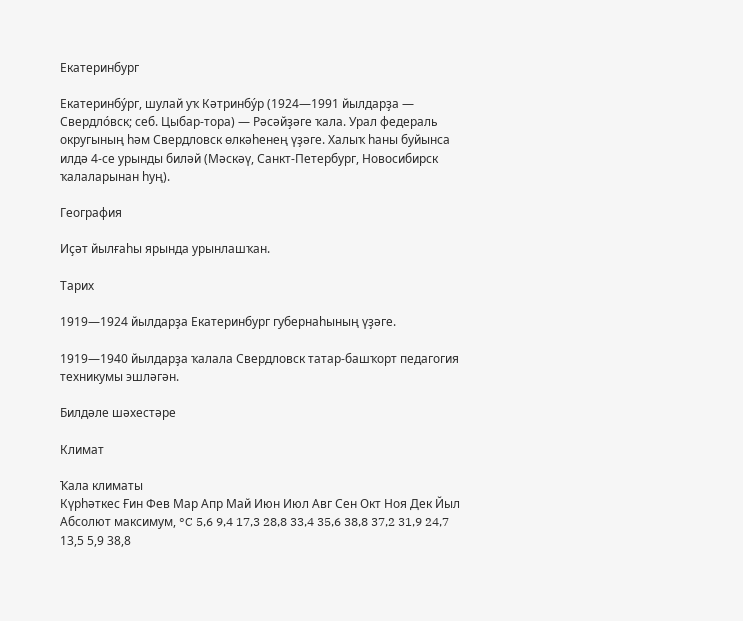Екатеринбург

Екатеринбу́рг, шулай уҡ Кәтринбу́р (1924—1991 йылдарҙа — Свердло́вск; себ. Цыбар-тора) — Рәсәйҙәге ҡала. Урал федераль округының һәм Свердловск өлкәһенең үҙәге. Халыҡ һаны буйынса илдә 4-се урынды биләй (Мәскәү, Санкт-Петербург, Новосибирск ҡалаларынан һуң).

География

Иҫәт йылғаһы ярында урынлашҡан.

Тарих

1919—1924 йылдарҙа Екатеринбург губернаһының үҙәге.

1919—1940 йылдарҙа ҡалала Свердловск татар-башҡорт педагогия техникумы эшләгән.

Билдәле шәхестәре

Климат

Ҡала климаты
Күрһәткес Ғин Фев Мар Апр Май Июн Июл Авг Сен Окт Ноя Дек Йыл
Абсолют максимум, °C 5,6 9,4 17,3 28,8 33,4 35,6 38,8 37,2 31,9 24,7 13,5 5,9 38,8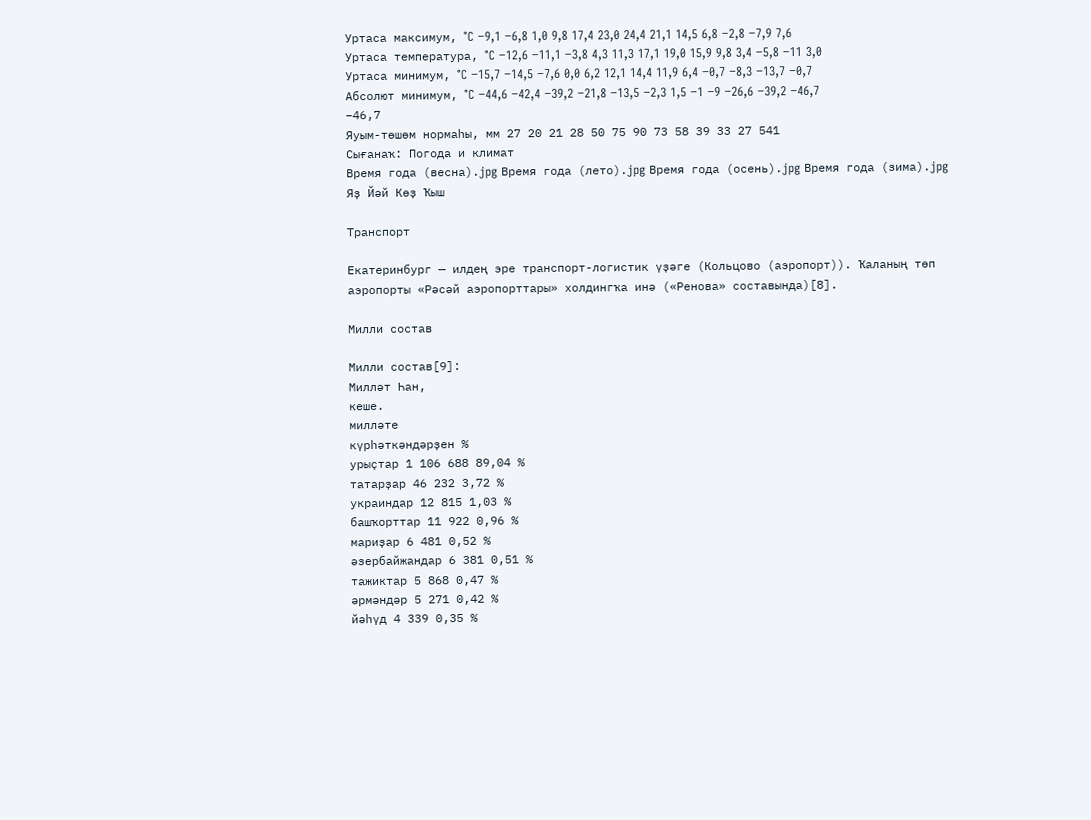Уртаса максимум, °C −9,1 −6,8 1,0 9,8 17,4 23,0 24,4 21,1 14,5 6,8 −2,8 −7,9 7,6
Уртаса температура, °C −12,6 −11,1 −3,8 4,3 11,3 17,1 19,0 15,9 9,8 3,4 −5,8 −11 3,0
Уртаса минимум, °C −15,7 −14,5 −7,6 0,0 6,2 12,1 14,4 11,9 6,4 −0,7 −8,3 −13,7 −0,7
Абсолют минимум, °C −44,6 −42,4 −39,2 −21,8 −13,5 −2,3 1,5 −1 −9 −26,6 −39,2 −46,7 −46,7
Яуым-төшөм нормаһы, мм 27 20 21 28 50 75 90 73 58 39 33 27 541
Сығанаҡ: Погода и климат
Время года (весна).jpg Время года (лето).jpg Время года (осень).jpg Время года (зима).jpg
Яҙ Йәй Көҙ Ҡыш

Транспорт

Екатеринбург — илдең эре транспорт-логистик үҙәге (Кольцово (аэропорт)). Ҡаланың төп аэропорты «Рәсәй аэропорттары» холдингҡа инә («Ренова» составында)[8].

Милли состав

Милли состав[9]:
Милләт Һан,
кеше.
милләте
күрһәткәндәрҙен %
урыҫтар 1 106 688 89,04 %
татарҙар 46 232 3,72 %
украиндар 12 815 1,03 %
башҡорттар 11 922 0,96 %
мариҙар 6 481 0,52 %
әзербайжандар 6 381 0,51 %
тажиктар 5 868 0,47 %
әрмәндәр 5 271 0,42 %
йәһүд 4 339 0,35 %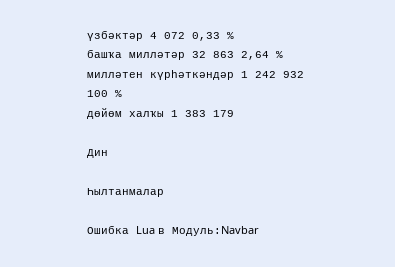үзбәктәр 4 072 0,33 %
башҡа милләтәр 32 863 2,64 %
милләтен күрһәткәндәр 1 242 932 100 %
дөйөм халҡы 1 383 179

Дин

Һылтанмалар

Ошибка Lua в Модуль:Navbar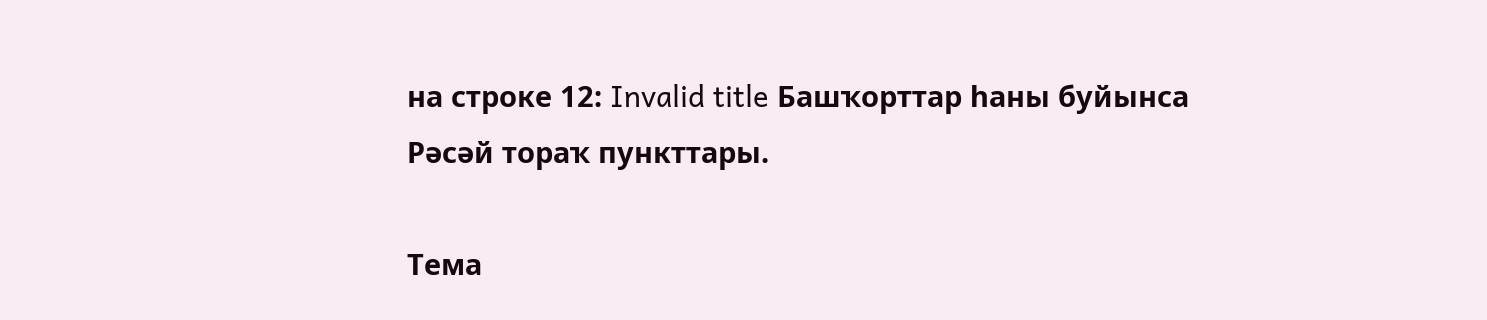на строке 12: Invalid title Башҡорттар һаны буйынса Рәсәй тораҡ пункттары.

Тема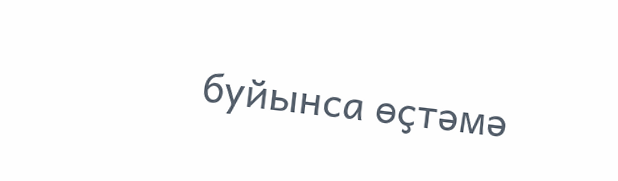буйынса өҫтәмә